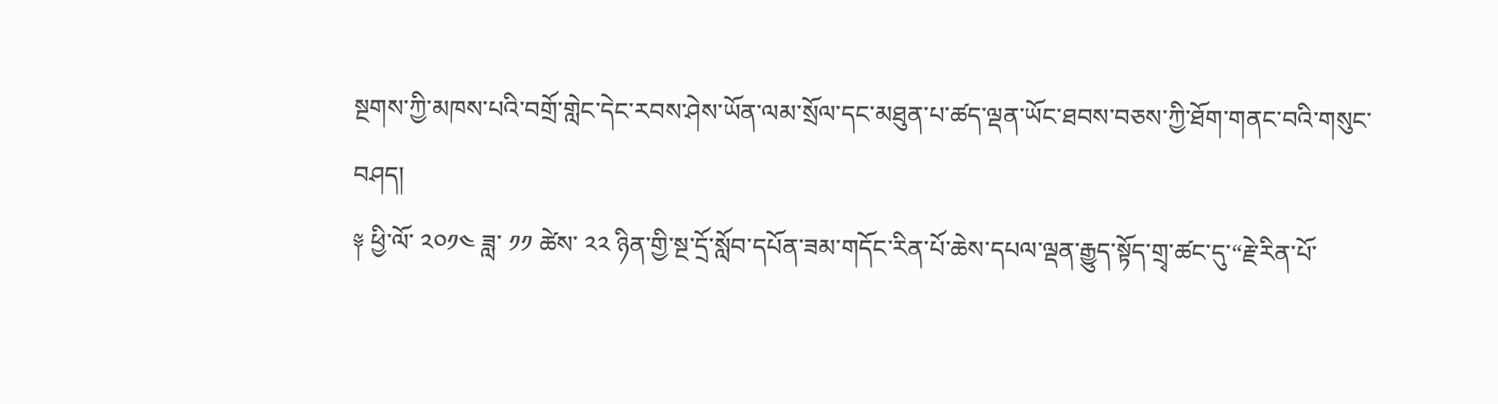སྔགས་ཀྱི་མཁས་པའི་བགྲོ་གླེང་དེང་རབས་ཤེས་ཡོན་ལམ་སྲོལ་དང་མཐུན་པ་ཚད་ལྡན་ཡོང་ཐབས་བཅས་ཀྱི་ཐོག་གནང་བའི་གསུང་བཤད།
༈ ཕྱི་ལོ་ ༢༠༡༤ ཟླ་ ༡༡ ཚེས་ ༢༢ ཉིན་གྱི་སྔ་དྲོ་སློབ་དཔོན་ཟམ་གདོང་རིན་པོ་ཆེས་དཔལ་ལྡན་རྒྱུད་སྟོད་གྲྭ་ཚང་དུ་“རྗེ་རིན་པོ་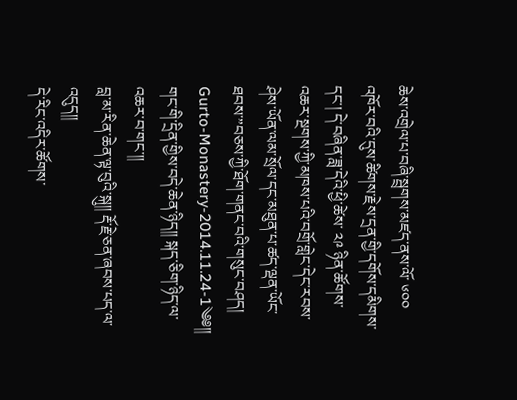ཆེས་འགྲེལ་པ་བཞི་སྦྲགས་མཛད་ནས་ལོ་ ༦༠༠ འཁོར་བའི་དུས་ཚིགས་རྗེས་དྲན་གྱི་དགོས་དམིགས་དང་། དེ་བཞིན་ཟླ་དེའི་ཕྱི་ཚེས་ ༢༩ ཉིན་ཚོགས་འཆར་སྔགས་ཀྱི་མཁས་པའི་བགྲོ་གླེང་དེང་རབས་ཤེས་ཡོན་ལམ་སྲོལ་དང་མཐུན་པ་ཚད་ལྡན་ཡོང་ཐབས་”བཅས་ཀྱི་ཐོག་གནང་བའི་གསུང་བཤད།
Gurto-Monastery-2014.11.24-1༄༅།། གང་གི་དྲིན་གྱིས་བདེ་ཆེན་ཉིད།། སྐད་ཅིག་ཉིད་ལ་འཆར་བ་གང་།།
བླ་མ་རིན་ཆེན་ལྟ་བུའི་སྐུ།། རྡོ་རྗེ་ཅན་ཞབས་པད་ལ་འདུད།།
དེ་རིང་འདིར་ཚོགས་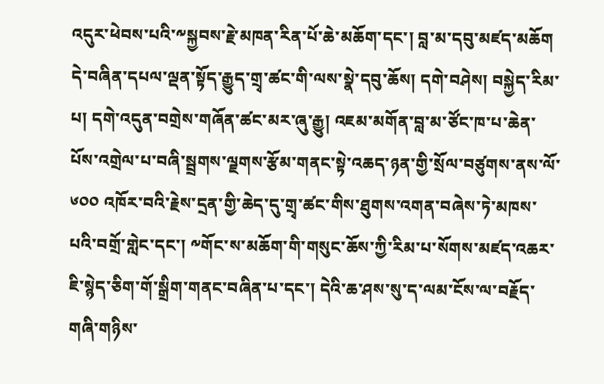འདུར་ཕེབས་པའི་༸སྐྱབས་རྗེ་མཁན་རིན་པོ་ཆེ་མཆོག་དང་། བླ་མ་དབུ་མཛད་མཆོག དེ་བཞིན་དཔལ་ལྡན་སྟོད་རྒྱུད་གྲྭ་ཚང་གི་ལས་སྣེ་དབུ་ཆོས། དགེ་བཤེས། བསྐྱེད་རིམ་པ། དགེ་འདུན་བགྲེས་གཞོན་ཚང་མར་ཞུ་རྒྱུ། འཇམ་མགོན་བླ་མ་ཙོང་ཁ་པ་ཆེན་པོས་འགྲེལ་པ་བཞི་སྦྲགས་ལྗགས་རྩོམ་གནང་སྟེ་འཆད་ཉན་གྱི་སྲོལ་བཙུགས་ནས་ལོ་ ༦༠༠ འཁོར་བའི་རྗེས་དྲན་གྱི་ཆེད་དུ་གྲྭ་ཚང་གིས་ཐུགས་འགན་བཞེས་ཏེ་མཁས་པའི་བགྲོ་གླེང་དང་། ༸གོང་ས་མཆོག་གི་གསུང་ཆོས་ཀྱི་རིམ་པ་སོགས་མཛད་འཆར་ཇི་སྙེད་ཅིག་གོ་སྒྲིག་གནང་བཞིན་པ་དང་། དེའི་ཆ་ཤས་སུ་ད་ལམ་ངོས་ལ་བརྗོད་གཞི་གཉིས་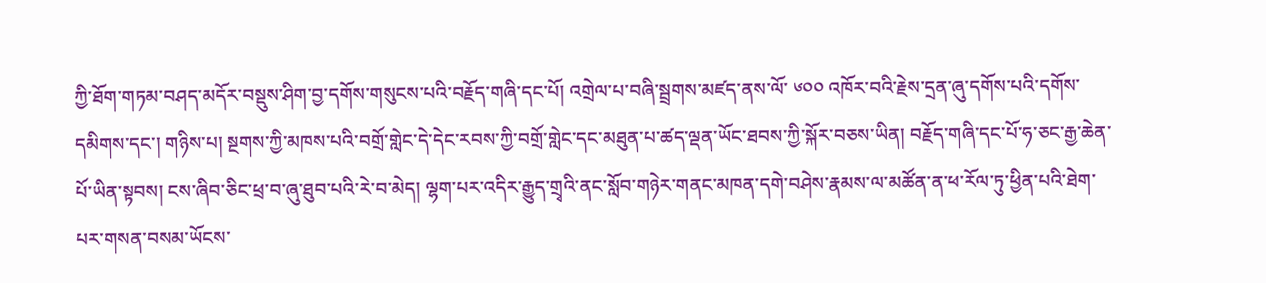ཀྱི་ཐོག་གཏམ་བཤད་མདོར་བསྡུས་ཤིག་བྱ་དགོས་གསུངས་པའི་བརྗོད་གཞི་དང་པོ། འགྲེལ་པ་བཞི་སྦྲགས་མཛད་ནས་ལོ་ ༦༠༠ འཁོར་བའི་རྗེས་དྲན་ཞུ་དགོས་པའི་དགོས་དམིགས་དང་། གཉིས་པ། སྔགས་ཀྱི་མཁས་པའི་བགྲོ་གླེང་དེ་དེང་རབས་ཀྱི་བགྲོ་གླེང་དང་མཐུན་པ་ཚད་ལྡན་ཡོང་ཐབས་ཀྱི་སྐོར་བཅས་ཡིན། བརྗོད་གཞི་དང་པོ་ཧ་ཅང་རྒྱ་ཆེན་པོ་ཡིན་སྟབས། ངས་ཞིབ་ཅིང་ཕྲ་བ་ཞུ་ཐུབ་པའི་རེ་བ་མེད། ལྷག་པར་འདིར་རྒྱུད་གྲྭའི་ནང་སློབ་གཉེར་གནང་མཁན་དགེ་བཤེས་རྣམས་ལ་མཚོན་ན་ཕ་རོལ་ཏུ་ཕྱིན་པའི་ཐེག་པར་གསན་བསམ་ཡོངས་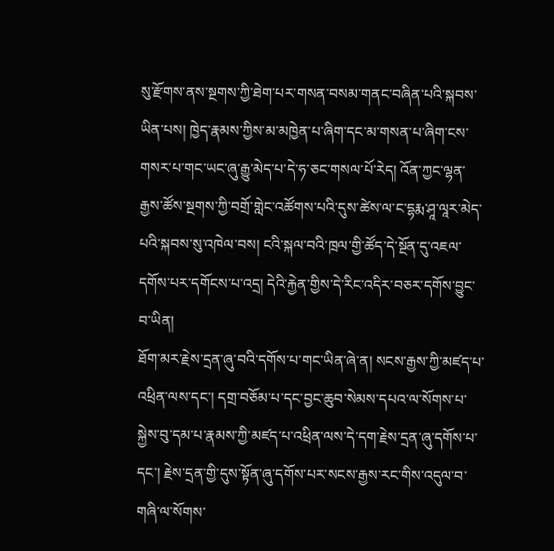སུ་རྫོགས་ནས་སྔགས་ཀྱི་ཐེག་པར་གསན་བསམ་གནང་བཞིན་པའི་སྐབས་ཡིན་པས། ཁྱེད་རྣམས་ཀྱིས་མ་མཁྱེན་པ་ཞིག་དང་མ་གསན་པ་ཞིག་ངས་གསར་པ་གང་ཡང་ཞུ་རྒྱུ་མེད་པ་དེ་ཧ་ཅང་གསལ་པོ་རེད། འོན་ཀྱང་ལྷན་རྒྱས་ཚོས་སྔགས་ཀྱི་བགྲོ་གླེང་འཚོགས་པའི་དུས་ཚེས་ལ་ང་དྷརྨ་ཤཱ་ལཱར་མེད་པའི་སྐབས་སུ་འཁེལ་བས། ངའི་སྐལ་བའི་ཁྲལ་གྱི་ཚོད་དེ་སྔོན་དུ་འཇལ་དགོས་པར་དགོངས་པ་འདྲ། དེའི་རྐྱེན་གྱིས་དེ་རིང་འདིར་བཅར་དགོས་བྱུང་བ་ཡིན།
ཐོག་མར་རྗེས་དྲན་ཞུ་བའི་དགོས་པ་གང་ཡིན་ཞེ་ན། སངས་རྒྱས་ཀྱི་མཛད་པ་འཕྲིན་ལས་དང་། དགྲ་བཅོམ་པ་དང་བྱང་ཆུབ་སེམས་དཔའ་ལ་སོགས་པ་སྐྱེས་བུ་དམ་པ་རྣམས་ཀྱི་མཛད་པ་འཕྲིན་ལས་དེ་དག་རྗེས་དྲན་ཞུ་དགོས་པ་དང་། རྗེས་དྲན་གྱི་དུས་སྟོན་ཞུ་དགོས་པར་སངས་རྒྱས་རང་གིས་འདུལ་བ་གཞི་ལ་སོགས་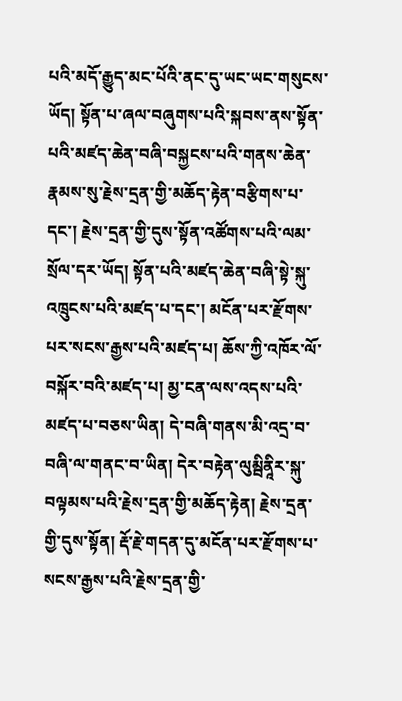པའི་མདོ་རྒྱུད་མང་པོའི་ནང་དུ་ཡང་ཡང་གསུངས་ཡོད། སྟོན་པ་ཞལ་བཞུགས་པའི་སྐབས་ནས་སྟོན་པའི་མཛད་ཆེན་བཞི་བསྐྱངས་པའི་གནས་ཆེན་རྣམས་སུ་རྗེས་དྲན་གྱི་མཆོད་རྟེན་བརྩིགས་པ་དང་། རྗེས་དྲན་གྱི་དུས་སྟོན་འཚོགས་པའི་ལམ་སྲོལ་དར་ཡོད། སྟོན་པའི་མཛད་ཆེན་བཞི་སྟེ་སྐུ་འཁྲུངས་པའི་མཛད་པ་དང་། མངོན་པར་རྫོགས་པར་སངས་རྒྱས་པའི་མཛད་པ། ཆོས་ཀྱི་འཁོར་ལོ་བསྐོར་བའི་མཛད་པ། མྱ་ངན་ལས་འདས་པའི་མཛད་པ་བཅས་ཡིན། དེ་བཞི་གནས་མི་འདྲ་བ་བཞི་ལ་གནང་བ་ཡིན། དེར་བརྟེན་ལུམྦིནཱིར་སྐུ་བལྟམས་པའི་རྗེས་དྲན་གྱི་མཆོད་རྟེན། རྗེས་དྲན་གྱི་དུས་སྟོན། རྡོ་རྗེ་གདན་དུ་མངོན་པར་རྫོགས་པ་སངས་རྒྱས་པའི་རྗེས་དྲན་གྱི་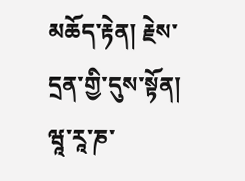མཆོད་རྟེན། རྗེས་དྲན་གྱི་དུས་སྟོན། ཝཱ་རཱ་ཎ་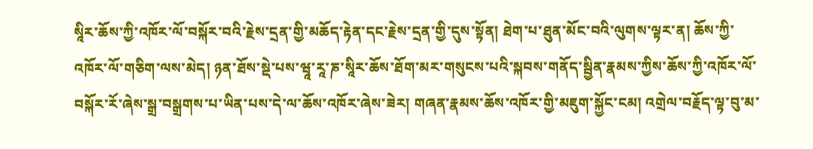སཱིར་ཆོས་ཀྱི་འཁོར་ལོ་བསྐོར་བའི་རྗེས་དྲན་གྱི་མཆོད་རྟེན་དང་རྗེས་དྲན་གྱི་དུས་སྟོན། ཐེག་པ་ཐུན་མོང་བའི་ལུགས་ལྟར་ན། ཆོས་ཀྱི་འཁོར་ལོ་གཅིག་ལས་མེད། ཉན་ཐོས་སྡེ་པས་ཝཱ་རཱ་ཎ་སཱིར་ཆོས་ཐོག་མར་གསུངས་པའི་སྐབས་གནོད་སྦྱིན་རྣམས་ཀྱིས་ཆོས་ཀྱི་འཁོར་ལོ་བསྐོར་རོ་ཞེས་སྒྲ་བསྒྲགས་པ་ཡིན་པས་དེ་ལ་ཆོས་འཁོར་ཞེས་ཟེར། གཞན་རྣམས་ཆོས་འཁོར་གྱི་མཇུག་སྐྱོང་ངམ། འགྲེལ་བརྗོད་ལྟ་བུ་མ་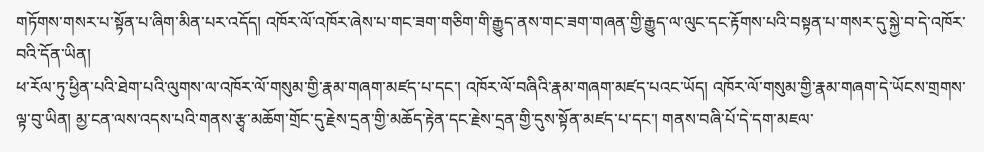གཏོགས་གསར་པ་སྟོན་པ་ཞིག་མིན་པར་འདོད། འཁོར་ལོ་འཁོར་ཞེས་པ་གང་ཟག་གཅིག་གི་རྒྱུད་ནས་གང་ཟག་གཞན་གྱི་རྒྱུད་ལ་ལུང་དང་རྟོགས་པའི་བསྟན་པ་གསར་དུ་སྐྱེ་བ་དེ་འཁོར་བའི་དོན་ཡིན།
ཕ་རོལ་ཏུ་ཕྱིན་པའི་ཐེག་པའི་ལུགས་ལ་འཁོར་ལོ་གསུམ་གྱི་རྣམ་གཞག་མཛད་པ་དང་། འཁོར་ལོ་བཞིའི་རྣམ་གཞག་མཛད་པའང་ཡོད། འཁོར་ལོ་གསུམ་གྱི་རྣམ་གཞག་དེ་ཡོངས་གྲགས་ལྟ་བུ་ཡིན། མྱ་ངན་ལས་འདས་པའི་གནས་རྩྭ་མཆོག་གྲོང་དུ་རྗེས་དྲན་གྱི་མཆོད་རྟེན་དང་རྗེས་དྲན་གྱི་དུས་སྟོན་མཛད་པ་དང་། གནས་བཞི་པོ་དེ་དག་མཇལ་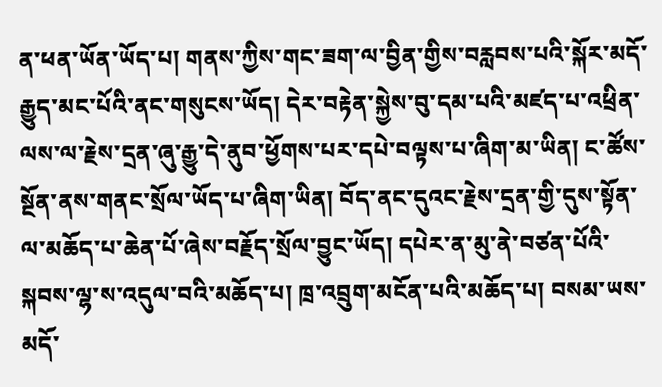ན་ཕན་ཡོན་ཡོད་པ། གནས་ཀྱིས་གང་ཟག་ལ་བྱིན་གྱིས་བརླབས་པའི་སྐོར་མདོ་རྒྱུད་མང་པོའི་ནང་གསུངས་ཡོད། དེར་བརྟེན་སྐྱེས་བུ་དམ་པའི་མཛད་པ་འཕྲིན་ལས་ལ་རྗེས་དྲན་ཞུ་རྒྱུ་དེ་ནུབ་ཕྱོགས་པར་དཔེ་བལྟས་པ་ཞིག་མ་ཡིན། ང་ཚོས་སྔོན་ནས་གནང་སྲོལ་ཡོད་པ་ཞིག་ཡིན། བོད་ནང་དུའང་རྗེས་དྲན་གྱི་དུས་སྟོན་ལ་མཆོད་པ་ཆེན་པོ་ཞེས་བརྗོད་སྲོལ་བྱུང་ཡོད། དཔེར་ན་མུ་ནེ་བཙན་པོའི་སྐབས་ལྷ་ས་འདུལ་བའི་མཆོད་པ། ཁྲ་འབྲུག་མངོན་པའི་མཆོད་པ། བསམ་ཡས་མདོ་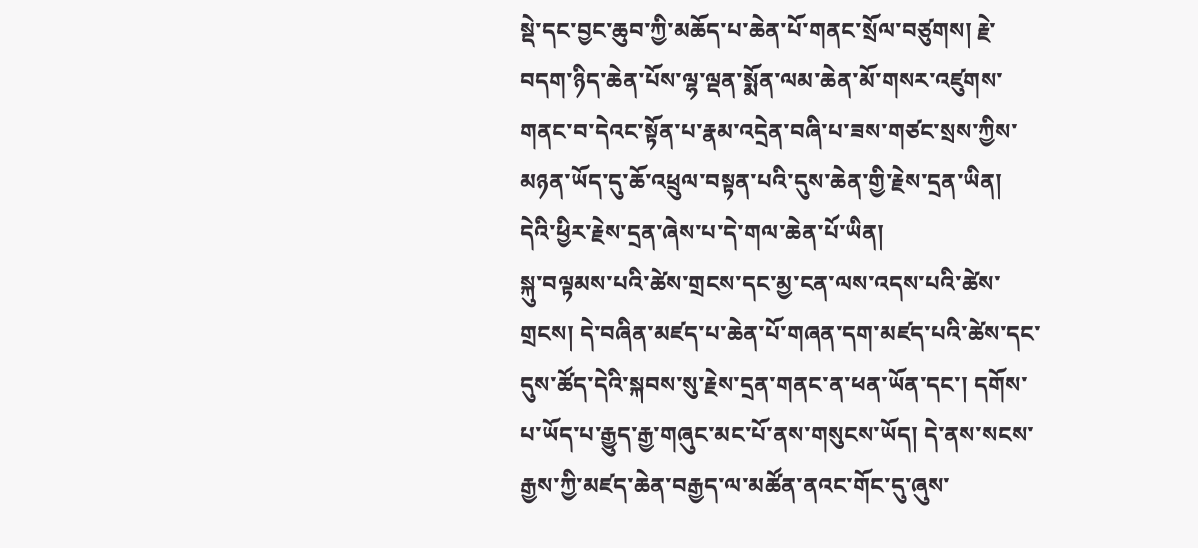སྡེ་དང་བྱང་ཆུབ་ཀྱི་མཆོད་པ་ཆེན་པོ་གནང་སྲོལ་བཙུགས། རྗེ་བདག་ཉིད་ཆེན་པོས་ལྷ་ལྡན་སྨོན་ལམ་ཆེན་མོ་གསར་འཛུགས་གནང་བ་དེའང་སྟོན་པ་རྣམ་འདྲེན་བཞི་པ་ཟས་གཙང་སྲས་ཀྱིས་མཉན་ཡོད་དུ་ཆོ་འཕྲུལ་བསྟན་པའི་དུས་ཆེན་གྱི་རྗེས་དྲན་ཡིན། དེའི་ཕྱིར་རྗེས་དྲན་ཞེས་པ་དེ་གལ་ཆེན་པོ་ཡིན།
སྐུ་བལྟམས་པའི་ཚེས་གྲངས་དང་མྱ་ངན་ལས་འདས་པའི་ཚེས་གྲངས། དེ་བཞིན་མཛད་པ་ཆེན་པོ་གཞན་དག་མཛད་པའི་ཚེས་དང་དུས་ཚོད་དེའི་སྐབས་སུ་རྗེས་དྲན་གནང་ན་ཕན་ཡོན་དང་། དགོས་པ་ཡོད་པ་རྒྱུད་རྒྱ་གཞུང་མང་པོ་ནས་གསུངས་ཡོད། དེ་ནས་སངས་རྒྱས་ཀྱི་མཛད་ཆེན་བརྒྱད་ལ་མཚོན་ནའང་གོང་དུ་ཞུས་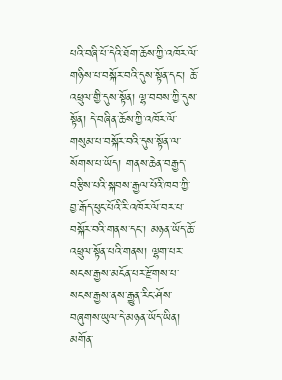པའི་བཞི་པོ་དེའི་ཐོག་ཆོས་ཀྱི་འཁོར་ལོ་གཉིས་པ་བསྐོར་བའི་དུས་སྟོན་དང་། ཆོ་འཕྲུལ་གྱི་དུས་སྟོན། ལྷ་བབས་ཀྱི་དུས་སྟོན། དེ་བཞིན་ཆོས་ཀྱི་འཁོར་ལོ་གསུམ་པ་བསྐོར་བའི་དུས་སྟོན་ལ་སོགས་པ་ཡོད། གནས་ཆེན་བརྒྱད་བརྩིས་པའི་སྐབས་རྒྱལ་པོའི་ཁབ་ཀྱི་བྱ་རྒོད་ཕུང་པོའི་རི་འཁོར་ལོ་བར་པ་བསྐོར་བའི་གནས་དང་། མཉན་ཡོད་ཆོ་འཕྲུལ་སྟོན་པའི་གནས། ལྷག་པར་སངས་རྒྱས་མངོན་པར་རྫོགས་པ་སངས་རྒྱས་ནས་རྒྱུན་རིང་ཤོས་བཞུགས་ཡུལ་དེ་མཉན་ཡོད་ཡིན། མགོན་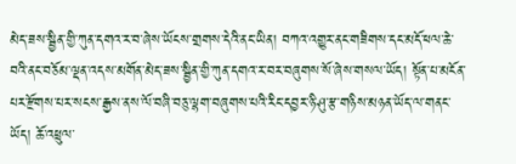མེད་ཟས་སྦྱིན་གྱི་ཀུན་དགའ་ར་བ་ཞེས་ཡོངས་གྲགས་དེའི་ནང་ཡིན། བཀའ་འགྱུར་ནང་གཟིགས་དང་མདོ་ཕལ་ཆེ་བའི་ནང་བཅོམ་ལྡན་འདས་མགོན་མེད་ཟས་སྦྱིན་གྱི་ཀུན་དགའ་ར་བར་བཞུགས་སོ་ཞེས་གསལ་ཡོད། སྟོན་པ་མངོན་པར་རྫོགས་པར་སངས་རྒྱས་ནས་ལོ་བཞི་བཅུ་ལྷག་བཞུགས་པའི་རིང་དབྱར་ཉི་ཤུ་རྩ་གཉིས་མཉན་ཡོད་ལ་གནང་ཡོད། ཆོ་འཕྲུལ་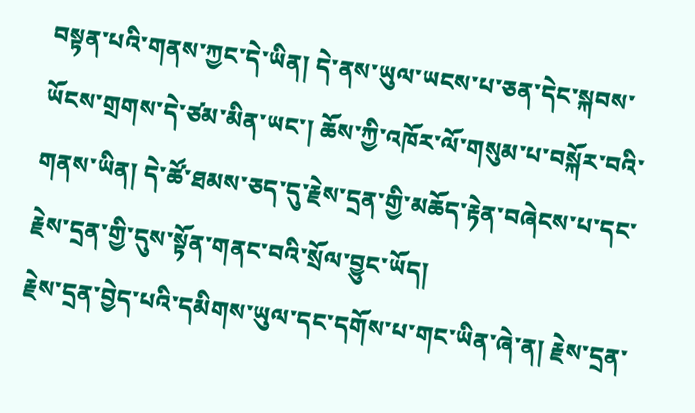བསྟན་པའི་གནས་ཀྱང་དེ་ཡིན། དེ་ནས་ཡུལ་ཡངས་པ་ཅན་དེང་སྐབས་ཡོངས་གྲགས་དེ་ཙམ་མིན་ཡང་། ཆོས་ཀྱི་འཁོར་ལོ་གསུམ་པ་བསྐོར་བའི་གནས་ཡིན། དེ་ཚོ་ཐམས་ཅད་དུ་རྗེས་དྲན་གྱི་མཆོད་རྟེན་བཞེངས་པ་དང་རྗེས་དྲན་གྱི་དུས་སྟོན་གནང་བའི་སྲོལ་བྱུང་ཡོད།
རྗེས་དྲན་བྱེད་པའི་དམིགས་ཡུལ་དང་དགོས་པ་གང་ཡིན་ཞེ་ན། རྗེས་དྲན་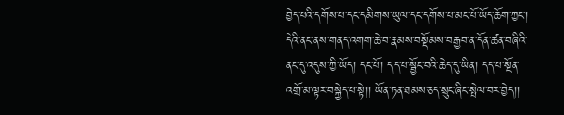བྱེད་པའི་དགོས་པ་དང་དམིགས་ཡུལ་དང་དགོས་པ་མང་པོ་ཡོད་ཆོག་ཀྱང་། དེའི་ནང་ནས་གནད་འགག་ཆེ་བ་རྣམས་བསྡོམས་བརྒྱབ་ན་དོན་ཚན་བཞིའི་ནང་དུ་འདུས་ཀྱི་ཡོད། དང་པོ། དད་པ་སྦྱོང་བའི་ཆེད་དུ་ཡིན། དད་པ་སྔོན་འགྲོ་མ་ལྟར་བསྐྱེད་པ་སྟེ།། ཡོན་ཏན་ཐམས་ཅད་སྲུང་ཞིང་སྤེལ་བར་བྱེད།།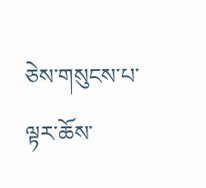ཅེས་གསུངས་པ་ལྟར་ཆོས་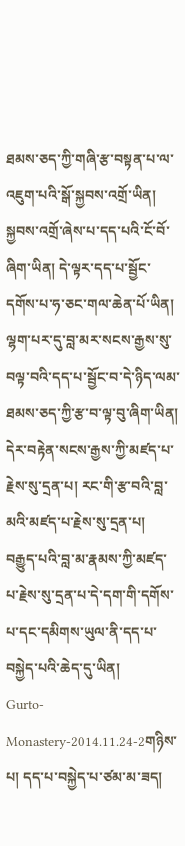ཐམས་ཅད་ཀྱི་གཞི་རྩ་བསྟན་པ་ལ་འཇུག་པའི་སྒོ་སྐྱབས་འགྲོ་ཡིན། སྐྱབས་འགྲོ་ཞེས་པ་དད་པའི་ངོ་བོ་ཞིག་ཡིན། དེ་ལྟར་དད་པ་སྦྱོང་དགོས་པ་ཧ་ཅང་གལ་ཆེན་པོ་ཡིན། ལྷག་པར་དུ་བླ་མར་སངས་རྒྱས་སུ་བལྟ་བའི་དད་པ་སྦྱོང་བ་དེ་ཉིད་ལམ་ཐམས་ཅད་ཀྱི་རྩ་བ་ལྟ་བུ་ཞིག་ཡིན། དེར་བརྟེན་སངས་རྒྱས་ཀྱི་མཛད་པ་རྗེས་སུ་དྲན་པ། རང་གི་རྩ་བའི་བླ་མའི་མཛད་པ་རྗེས་སུ་དྲན་པ། བརྒྱུད་པའི་བླ་མ་རྣམས་ཀྱི་མཛད་པ་རྗེས་སུ་དྲན་པ་དེ་དག་གི་དགོས་པ་དང་དམིགས་ཡུལ་ནི་དད་པ་བསྐྱེད་པའི་ཆེད་དུ་ཡིན།
Gurto-Monastery-2014.11.24-2གཉིས་པ། དད་པ་བསྐྱེད་པ་ཙམ་མ་ཟད།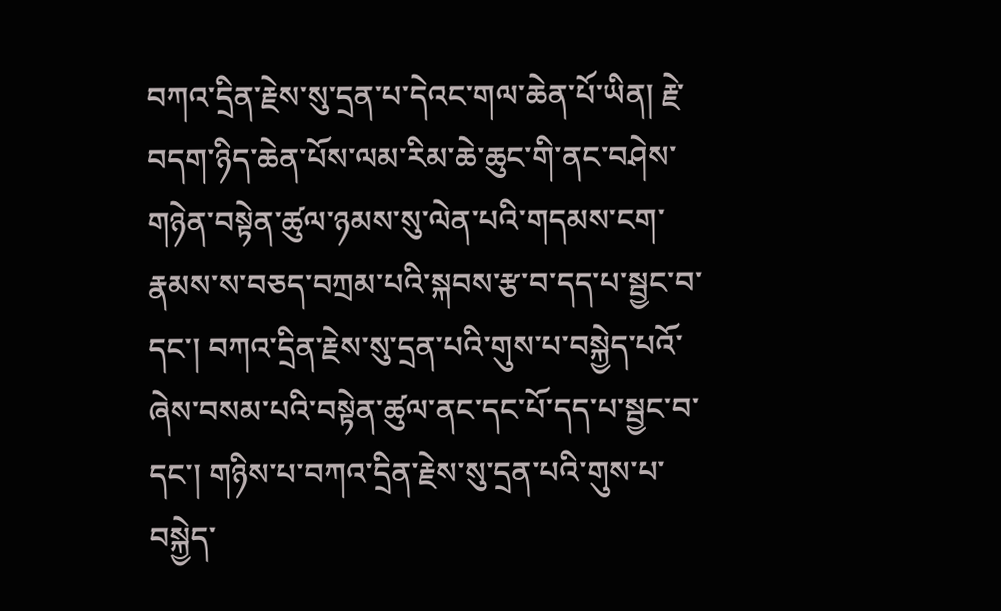བཀའ་དྲིན་རྗེས་སུ་དྲན་པ་དེའང་གལ་ཆེན་པོ་ཡིན། རྗེ་བདག་ཉིད་ཆེན་པོས་ལམ་རིམ་ཆེ་ཆུང་གི་ནང་བཤེས་གཉེན་བསྟེན་ཚུལ་ཉམས་སུ་ལེན་པའི་གདམས་ངག་རྣམས་ས་བཅད་བཀྲམ་པའི་སྐབས་རྩ་བ་དད་པ་སྦྱང་བ་དང་། བཀའ་དྲིན་རྗེས་སུ་དྲན་པའི་གུས་པ་བསྐྱེད་པའོ་ཞེས་བསམ་པའི་བསྟེན་ཚུལ་ནང་དང་པོ་དད་པ་སྦྱང་བ་དང་། གཉིས་པ་བཀའ་དྲིན་རྗེས་སུ་དྲན་པའི་གུས་པ་བསྐྱེད་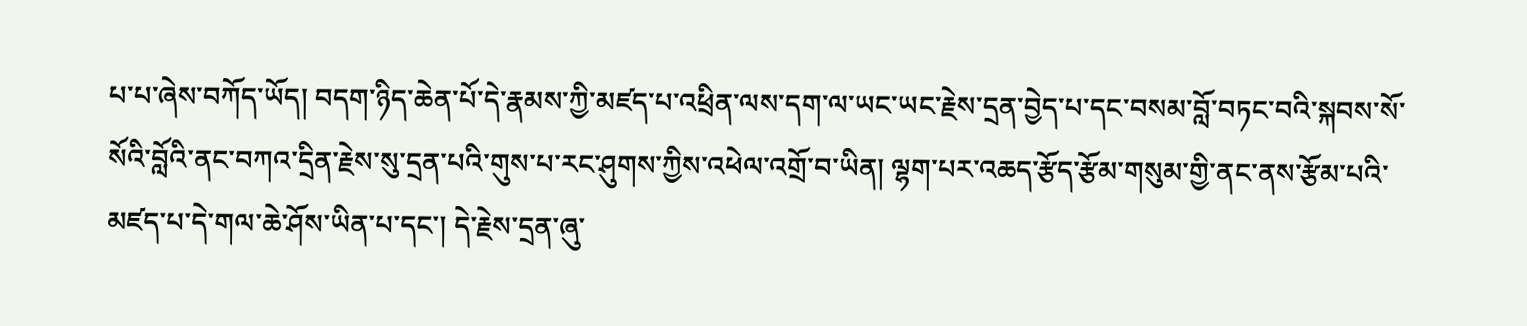པ་པ་ཞེས་བཀོད་ཡོད། བདག་ཉིད་ཆེན་པོ་དེ་རྣམས་ཀྱི་མཛད་པ་འཕྲིན་ལས་དག་ལ་ཡང་ཡང་རྗེས་དྲན་བྱེད་པ་དང་བསམ་བློ་བཏང་བའི་སྐབས་སོ་སོའི་བློའི་ནང་བཀའ་དྲིན་རྗེས་སུ་དྲན་པའི་གུས་པ་རང་ཤུགས་ཀྱིས་འཕེལ་འགྲོ་བ་ཡིན། ལྷག་པར་འཆད་རྩོད་རྩོམ་གསུམ་གྱི་ནང་ནས་རྩོམ་པའི་མཛད་པ་དེ་གལ་ཆེ་ཤོས་ཡིན་པ་དང་། དེ་རྗེས་དྲན་ཞུ་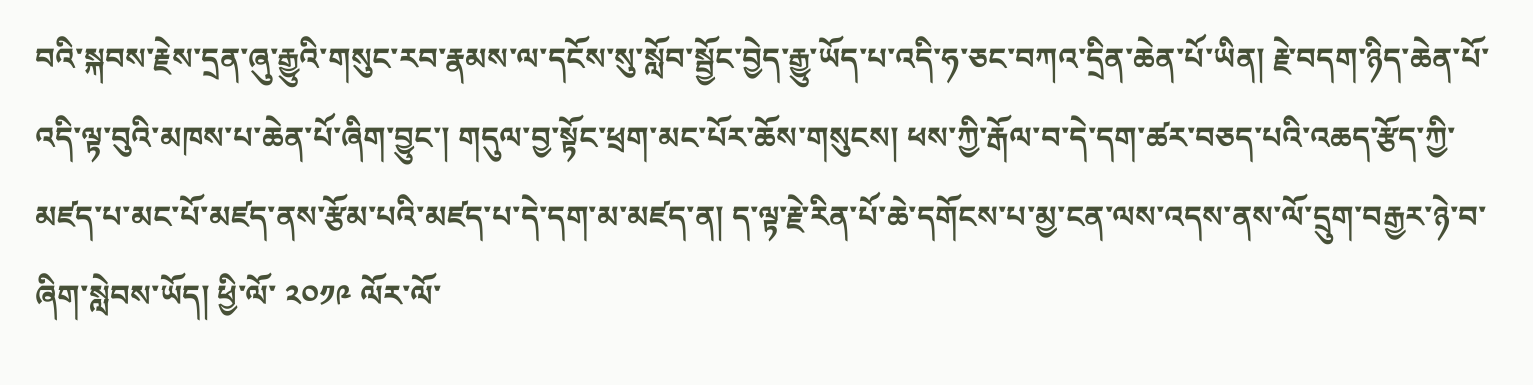བའི་སྐབས་རྗེས་དྲན་ཞུ་རྒྱུའི་གསུང་རབ་རྣམས་ལ་དངོས་སུ་སློབ་སྦྱོང་བྱེད་རྒྱུ་ཡོད་པ་འདི་ཧ་ཅང་བཀའ་དྲིན་ཆེན་པོ་ཡིན། རྗེ་བདག་ཉིད་ཆེན་པོ་འདི་ལྟ་བུའི་མཁས་པ་ཆེན་པོ་ཞིག་བྱུང་། གདུལ་བྱ་སྟོང་ཕྲག་མང་པོར་ཆོས་གསུངས། ཕས་ཀྱི་རྒོལ་བ་དེ་དག་ཚར་བཅད་པའི་འཆད་རྩོད་ཀྱི་མཛད་པ་མང་པོ་མཛད་ནས་རྩོམ་པའི་མཛད་པ་དེ་དག་མ་མཛད་ན། ད་ལྟ་རྗེ་རིན་པོ་ཆེ་དགོངས་པ་མྱ་ངན་ལས་འདས་ནས་ལོ་དྲུག་བརྒྱར་ཉེ་བ་ཞིག་སླེབས་ཡོད། ཕྱི་ལོ་ ༢༠༡༩ ལོར་ལོ་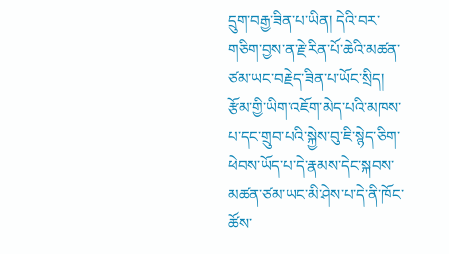དྲུག་བརྒྱ་ཟིན་པ་ཡིན། དེའི་བར་གཅིག་བྱས་ན་རྗེ་རིན་པོ་ཆེའི་མཚན་ཙམ་ཡང་བརྗེད་ཟིན་པ་ཡོང་སྲིད། རྩོམ་གྱི་ཡིག་འཇོག་མེད་པའི་མཁས་པ་དང་གྲུབ་པའི་སྐྱེས་བུ་ཇི་སྙེད་ཅིག་ཕེབས་ཡོད་པ་དེ་རྣམས་དེང་སྐབས་མཚན་ཙམ་ཡང་མི་ཤེས་པ་དེ་ནི་ཁོང་ཚོས་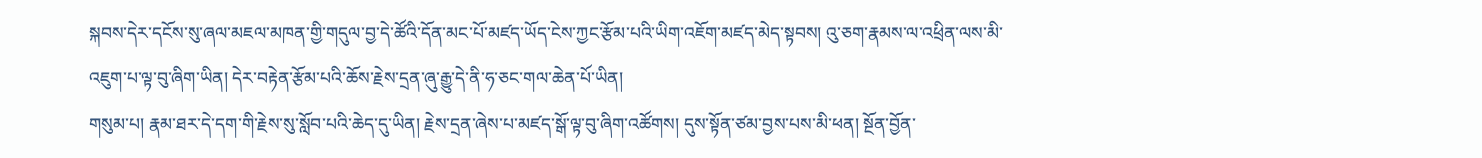སྐབས་དེར་དངོས་སུ་ཞལ་མཇལ་མཁན་གྱི་གདུལ་བྱ་དེ་ཚོའི་དོན་མང་པོ་མཛད་ཡོད་ངེས་ཀྱང་རྩོམ་པའི་ཡིག་འཇོག་མཛད་མེད་སྟབས། འུ་ཅག་རྣམས་ལ་འཕྲིན་ལས་མི་འཇུག་པ་ལྟ་བུ་ཞིག་ཡིན། དེར་བརྟེན་རྩོམ་པའི་ཆོས་རྗེས་དྲན་ཞུ་རྒྱུ་དེ་ནི་ཧ་ཅང་གལ་ཆེན་པོ་ཡིན།
གསུམ་པ། རྣམ་ཐར་དེ་དག་གི་རྗེས་སུ་སློབ་པའི་ཆེད་དུ་ཡིན། རྗེས་དྲན་ཞེས་པ་མཛད་སྒོ་ལྟ་བུ་ཞིག་འཚོགས། དུས་སྟོན་ཙམ་བྱས་པས་མི་ཕན། སྔོན་བྱོན་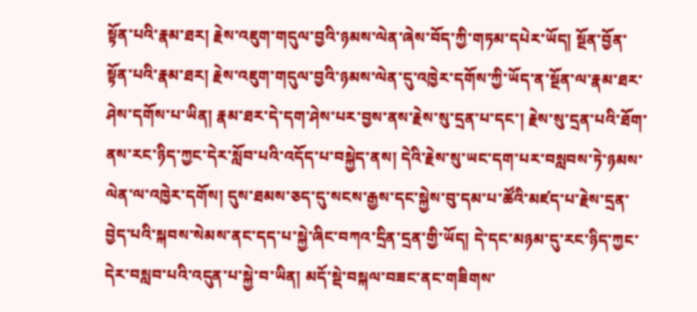སྟོན་པའི་རྣམ་ཐར། རྗེས་འཇུག་གདུལ་བྱའི་ཉམས་ལེན་ཞེས་བོད་ཀྱི་གཏམ་དཔེར་ཡོད། སྔོན་བྱོན་སྟོན་པའི་རྣམ་ཐར། རྗེས་འཇུག་གདུལ་བྱའི་ཉམས་ལེན་དུ་འཁྱེར་དགོས་ཀྱི་ཡོད་ན་སྔོན་ལ་རྣམ་ཐར་ཤེས་དགོས་པ་ཡིན། རྣམ་ཐར་དེ་དག་ཤེས་པར་བྱས་ནས་རྗེས་སུ་དྲན་པ་དང་། རྗེས་སུ་དྲན་པའི་ཐོག་ནས་རང་ཉིད་ཀྱང་དེར་སློབ་པའི་འདོད་པ་བསྐྱེད་ནས། དེའི་རྗེས་སུ་ཡང་དག་པར་བསླབས་ཏེ་ཉམས་ལེན་ལ་འཁྱེར་དགོས། དུས་ཐམས་ཅད་དུ་སངས་རྒྱས་དང་སྐྱེས་བུ་དམ་པ་ཚོའི་མཛད་པ་རྗེས་དྲན་བྱེད་པའི་སྐབས་སེམས་ནང་དད་པ་སྐྱེ་ཞིང་བཀའ་དྲིན་དྲན་གྱི་ཡོད། དེ་དང་མཉམ་དུ་རང་ཉིད་ཀྱང་དེར་བསླབ་པའི་འདུན་པ་སྐྱེ་བ་ཡིན། མདོ་སྡེ་བསྐལ་བཟང་ནང་གཟིགས་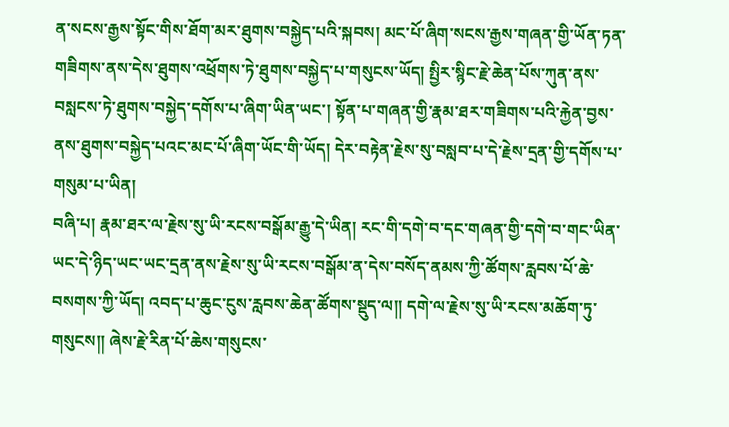ན་སངས་རྒྱས་སྟོང་གིས་ཐོག་མར་ཐུགས་བསྐྱེད་པའི་སྐབས། མང་པོ་ཞིག་སངས་རྒྱས་གཞན་གྱི་ཡོན་ཏན་གཟིགས་ནས་དེས་ཐུགས་འཕྲོགས་ཏེ་ཐུགས་བསྐྱེད་པ་གསུངས་ཡོད། སྤྱིར་སྙིང་རྗེ་ཆེན་པོས་ཀུན་ནས་བསླངས་ཏེ་ཐུགས་བསྐྱེད་དགོས་པ་ཞིག་ཡིན་ཡང་། སྟོན་པ་གཞན་གྱི་རྣམ་ཐར་གཟིགས་པའི་རྐྱེན་བྱས་ནས་ཐུགས་བསྐྱེད་པའང་མང་པོ་ཞིག་ཡོང་གི་ཡོད། དེར་བརྟེན་རྗེས་སུ་བསླབ་པ་དེ་རྗེས་དྲན་གྱི་དགོས་པ་གསུམ་པ་ཡིན།
བཞི་པ། རྣམ་ཐར་ལ་རྗེས་སུ་ཡི་རངས་བསྒོམ་རྒྱུ་དེ་ཡིན། རང་གི་དགེ་བ་དང་གཞན་གྱི་དགེ་བ་གང་ཡིན་ཡང་དེ་ཉིད་ཡང་ཡང་དྲན་ནས་རྗེས་སུ་ཡི་རངས་བསྒོམ་ན་དེས་བསོད་ནམས་ཀྱི་ཚོགས་རླབས་པོ་ཆེ་བསགས་ཀྱི་ཡོད། འབད་པ་ཆུང་ངུས་རླབས་ཆེན་ཚོགས་སྡུད་ལ།། དགེ་ལ་རྗེས་སུ་ཡི་རངས་མཆོག་ཏུ་གསུངས།། ཞེས་རྗེ་རིན་པོ་ཆེས་གསུངས་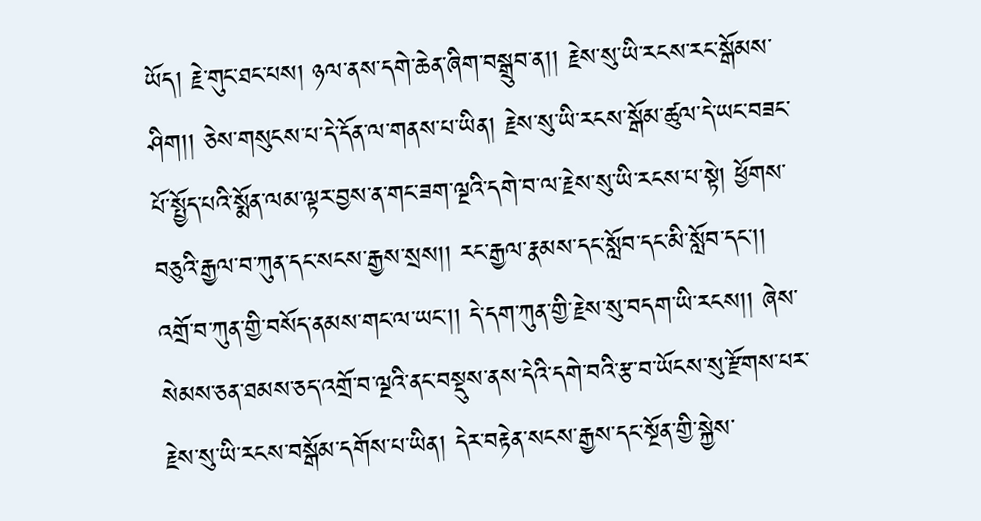ཡོད། རྗེ་གུང་ཐང་པས། ཉལ་ནས་དགེ་ཆེན་ཞིག་བསྒྲུབ་ན།། རྗེས་སུ་ཡི་རངས་རང་སྒོམས་ཤིག།། ཅེས་གསུངས་པ་དེ་དོན་ལ་གནས་པ་ཡིན། རྗེས་སུ་ཡི་རངས་སྒོམ་ཚུལ་དེ་ཡང་བཟང་པོ་སྤྱོད་པའི་སྨོན་ལམ་ལྟར་བྱས་ན་གང་ཟག་ལྔའི་དགེ་བ་ལ་རྗེས་སུ་ཡི་རངས་པ་སྟེ། ཕྱོགས་བཅུའི་རྒྱལ་བ་ཀུན་དང་སངས་རྒྱས་སྲས།། རང་རྒྱལ་རྣམས་དང་སློབ་དང་མི་སློབ་དང་།། འགྲོ་བ་ཀུན་གྱི་བསོད་ནམས་གང་ལ་ཡང་།། དེ་དག་ཀུན་གྱི་རྗེས་སུ་བདག་ཡི་རངས།། ཞེས་སེམས་ཅན་ཐམས་ཅད་འགྲོ་བ་ལྔའི་ནང་བསྡུས་ནས་དེའི་དགེ་བའི་རྩ་བ་ཡོངས་སུ་རྫོགས་པར་རྗེས་སུ་ཡི་རངས་བསྒོམ་དགོས་པ་ཡིན། དེར་བརྟེན་སངས་རྒྱས་དང་སྔོན་གྱི་སྐྱེས་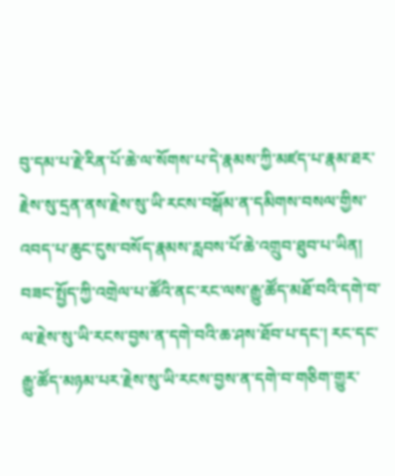བུ་དམ་པ་རྗེ་རིན་པོ་ཆེ་ལ་སོགས་པ་དེ་རྣམས་ཀྱི་མཛད་པ་རྣམ་ཐར་རྗེས་སུ་དྲན་ནས་རྗེས་སུ་ཡི་རངས་བསྒོམ་ན་དམིགས་བསལ་གྱིས་འབད་པ་ཆུང་ངུས་བསོད་རྣམས་རླབས་པོ་ཆེ་འགྲུབ་ཐུབ་པ་ཡིན། བཟང་སྤྱོད་ཀྱི་འགྲེལ་པ་ཚོའི་ནང་རང་ལས་རྒྱུ་ཚོད་མཐོ་བའི་དགེ་བ་ལ་རྗེས་སུ་ཡི་རངས་བྱས་ན་དགེ་བའི་ཆ་ཤས་ཐོབ་པ་དང་། རང་དང་རྒྱུ་ཚོད་མཉམ་པར་རྗེས་སུ་ཡི་རངས་བྱས་ན་དགེ་བ་གཅིག་གྱུར་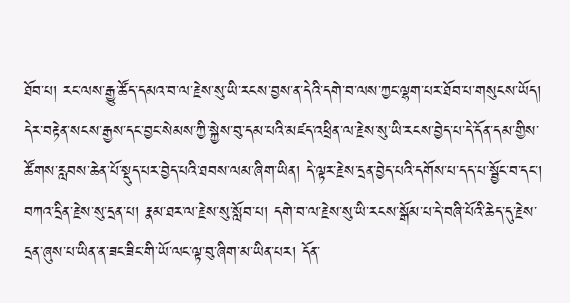ཐོབ་པ། རང་ལས་རྒྱུ་ཚོད་དམའ་བ་ལ་རྗེས་སུ་ཡི་རངས་བྱས་ན་དེའི་དགེ་བ་ལས་ཀྱང་ལྷག་པར་ཐོབ་པ་གསུངས་ཡོད། དེར་བརྟེན་སངས་རྒྱས་དང་བྱང་སེམས་ཀྱི་སྐྱེས་བུ་དམ་པའི་མཛད་འཕྲིན་ལ་རྗེས་སུ་ཡི་རངས་བྱེད་པ་དེ་དོན་དམ་གྱིས་ཚོགས་རླབས་ཆེན་པོ་སྡུད་པར་བྱེད་པའི་ཐབས་ལམ་ཞིག་ཡིན། དེ་ལྟར་རྗེས་དྲན་བྱེད་པའི་དགོས་པ་དད་པ་སྦྱོང་བ་དང་། བཀའ་དྲིན་རྗེས་སུ་དྲན་པ། རྣམ་ཐར་ལ་རྗེས་སུ་སློབ་པ། དགེ་བ་ལ་རྗེས་སུ་ཡི་རངས་སྒོམ་པ་དེ་བཞི་པོའི་ཆེད་དུ་རྗེས་དྲན་ཞུས་པ་ཡིན་ན་ཟང་ཟིང་གི་ཡོ་ལང་ལྟ་བུ་ཞིག་མ་ཡིན་པར། དོན་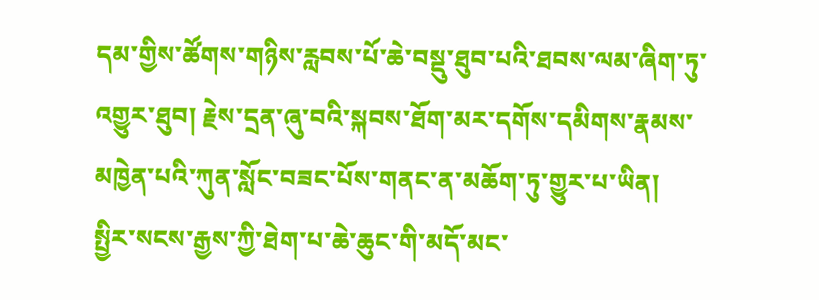དམ་གྱིས་ཚོགས་གཉིས་རླབས་པོ་ཆེ་བསྡུ་ཐུབ་པའི་ཐབས་ལམ་ཞིག་ཏུ་འགྱུར་ཐུབ། རྗེས་དྲན་ཞུ་བའི་སྐབས་ཐོག་མར་དགོས་དམིགས་རྣམས་མཁྱེན་པའི་ཀུན་སློང་བཟང་པོས་གནང་ན་མཆོག་ཏུ་གྱུར་པ་ཡིན།
སྤྱིར་སངས་རྒྱས་ཀྱི་ཐེག་པ་ཆེ་ཆུང་གི་མདོ་མང་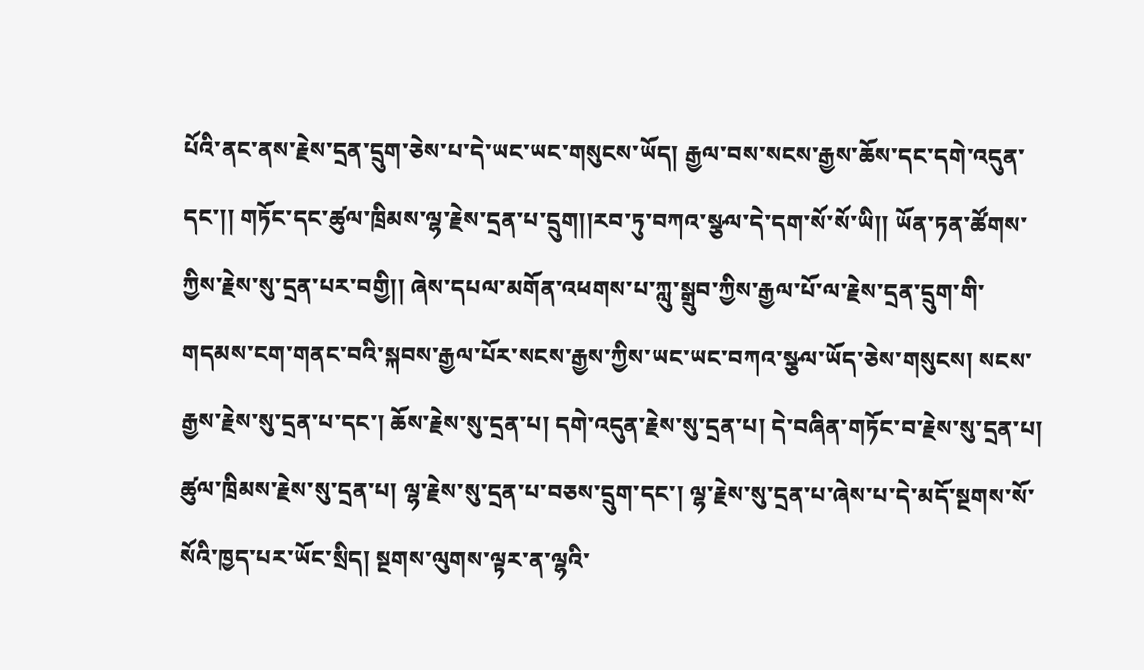པོའི་ནང་ནས་རྗེས་དྲན་དྲུག་ཅེས་པ་དེ་ཡང་ཡང་གསུངས་ཡོད། རྒྱལ་བས་སངས་རྒྱས་ཆོས་དང་དགེ་འདུན་དང་།། གཏོང་དང་ཚུལ་ཁྲིམས་ལྷ་རྗེས་དྲན་པ་དྲུག།།རབ་ཏུ་བཀའ་སྩལ་དེ་དག་སོ་སོ་ཡི།། ཡོན་ཏན་ཚོགས་ཀྱིས་རྗེས་སུ་དྲན་པར་བགྱི།། ཞེས་དཔལ་མགོན་འཕགས་པ་ཀླུ་སྒྲུབ་ཀྱིས་རྒྱལ་པོ་ལ་རྗེས་དྲན་དྲུག་གི་གདམས་ངག་གནང་བའི་སྐབས་རྒྱལ་པོར་སངས་རྒྱས་ཀྱིས་ཡང་ཡང་བཀའ་སྩལ་ཡོད་ཅེས་གསུངས། སངས་རྒྱས་རྗེས་སུ་དྲན་པ་དང་། ཆོས་རྗེས་སུ་དྲན་པ། དགེ་འདུན་རྗེས་སུ་དྲན་པ། དེ་བཞིན་གཏོང་བ་རྗེས་སུ་དྲན་པ། ཚུལ་ཁྲིམས་རྗེས་སུ་དྲན་པ། ལྷ་རྗེས་སུ་དྲན་པ་བཅས་དྲུག་དང་། ལྷ་རྗེས་སུ་དྲན་པ་ཞེས་པ་དེ་མདོ་སྔགས་སོ་སོའི་ཁྱད་པར་ཡོང་སྲིད། སྔགས་ལུགས་ལྟར་ན་ལྷའི་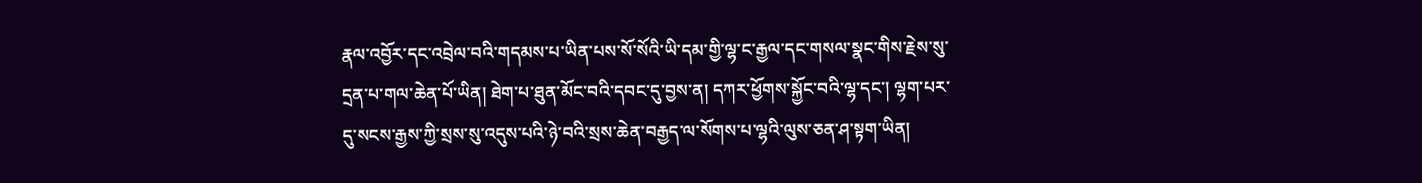རྣལ་འབྱོར་དང་འབྲེལ་བའི་གདམས་པ་ཡིན་པས་སོ་སོའི་ཡི་དམ་གྱི་ལྷ་ང་རྒྱལ་དང་གསལ་སྣང་གིས་རྗེས་སུ་དྲན་པ་གལ་ཆེན་པོ་ཡིན། ཐེག་པ་ཐུན་མོང་བའི་དབང་དུ་བྱས་ན། དཀར་ཕྱོགས་སྐྱོང་བའི་ལྷ་དང་། ལྷག་པར་དུ་སངས་རྒྱས་ཀྱི་སྲས་སུ་འདུས་པའི་ཉེ་བའི་སྲས་ཆེན་བརྒྱད་ལ་སོགས་པ་ལྷའི་ལུས་ཅན་ཤ་སྟག་ཡིན།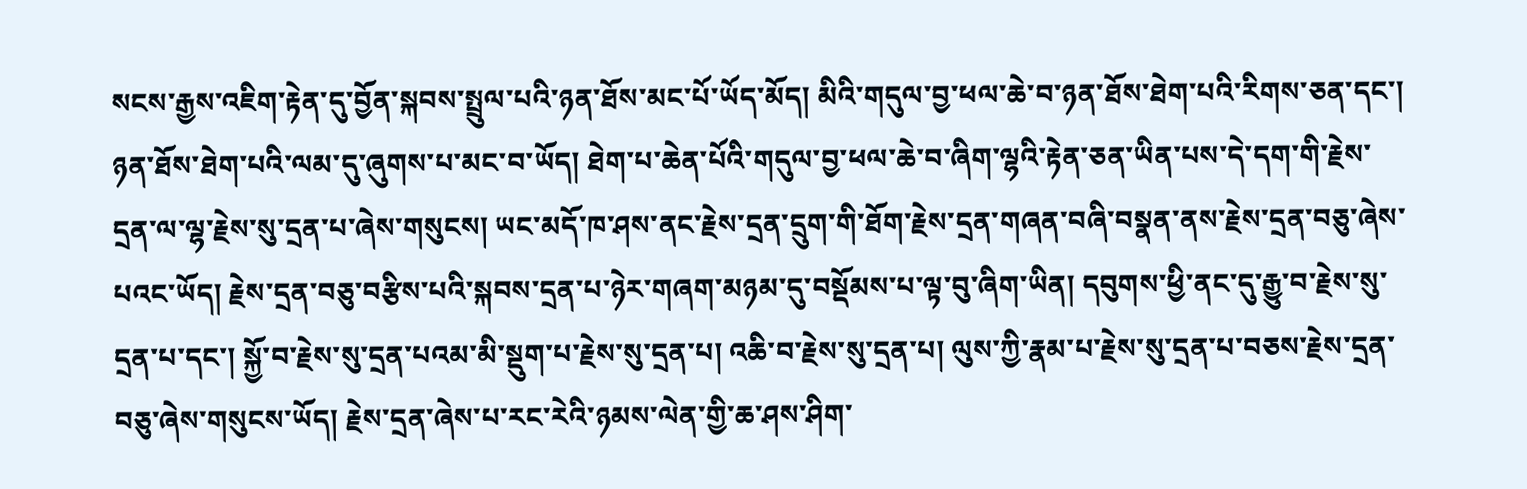སངས་རྒྱས་འཇིག་རྟེན་དུ་བྱོན་སྐབས་སྤྲུལ་པའི་ཉན་ཐོས་མང་པོ་ཡོད་མོད། མིའི་གདུལ་བྱ་ཕལ་ཆེ་བ་ཉན་ཐོས་ཐེག་པའི་རིགས་ཅན་དང་། ཉན་ཐོས་ཐེག་པའི་ལམ་དུ་ཞུགས་པ་མང་བ་ཡོད། ཐེག་པ་ཆེན་པོའི་གདུལ་བྱ་ཕལ་ཆེ་བ་ཞིག་ལྷའི་རྟེན་ཅན་ཡིན་པས་དེ་དག་གི་རྗེས་དྲན་ལ་ལྷ་རྗེས་སུ་དྲན་པ་ཞེས་གསུངས། ཡང་མདོ་ཁ་ཤས་ནང་རྗེས་དྲན་དྲུག་གི་ཐོག་རྗེས་དྲན་གཞན་བཞི་བསྣན་ནས་རྗེས་དྲན་བཅུ་ཞེས་པའང་ཡོད། རྗེས་དྲན་བཅུ་བརྩིས་པའི་སྐབས་དྲན་པ་ཉེར་གཞག་མཉམ་དུ་བསྡོམས་པ་ལྟ་བུ་ཞིག་ཡིན། དབུགས་ཕྱི་ནང་དུ་རྒྱུ་བ་རྗེས་སུ་དྲན་པ་དང་། སྐྱོ་བ་རྗེས་སུ་དྲན་པའམ་མི་སྡུག་པ་རྗེས་སུ་དྲན་པ། འཆི་བ་རྗེས་སུ་དྲན་པ། ལུས་ཀྱི་རྣམ་པ་རྗེས་སུ་དྲན་པ་བཅས་རྗེས་དྲན་བཅུ་ཞེས་གསུངས་ཡོད། རྗེས་དྲན་ཞེས་པ་རང་རེའི་ཉམས་ལེན་གྱི་ཆ་ཤས་ཤིག་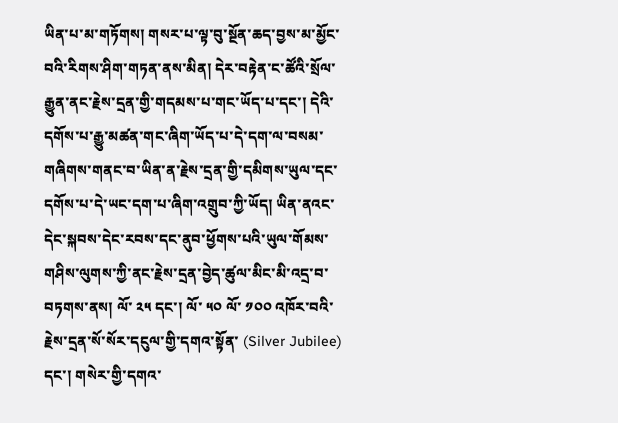ཡིན་པ་མ་གཏོགས། གསར་པ་ལྟ་བུ་སྔོན་ཆད་བྱས་མ་མྱོང་བའི་རིགས་ཤིག་གཏན་ནས་མིན། དེར་བརྟེན་ང་ཚོའི་སྲོལ་རྒྱུན་ནང་རྗེས་དྲན་གྱི་གདམས་པ་གང་ཡོད་པ་དང་། དེའི་དགོས་པ་རྒྱུ་མཚན་གང་ཞིག་ཡོད་པ་དེ་དག་ལ་བསམ་གཞིགས་གནང་བ་ཡིན་ན་རྗེས་དྲན་གྱི་དམིགས་ཡུལ་དང་དགོས་པ་དེ་ཡང་དག་པ་ཞིག་འགྲུབ་ཀྱི་ཡོད། ཡིན་ནའང་དེང་སྐབས་དེང་རབས་དང་ནུབ་ཕྱོགས་པའི་ཡུལ་གོམས་གཤིས་ལུགས་ཀྱི་ནང་རྗེས་དྲན་བྱེད་ཚུལ་མིང་མི་འདྲ་བ་བཏགས་ནས། ལོ་ ༢༥ དང་། ལོ་ ༥༠ ལོ་ ༡༠༠ འཁོར་བའི་རྗེས་དྲན་སོ་སོར་དངུལ་གྱི་དགའ་སྟོན་ (Silver Jubilee) དང་། གསེར་གྱི་དགའ་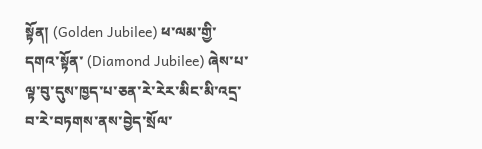སྟོན། (Golden Jubilee) ཕ་ལམ་གྱི་དགའ་སྟོན་ (Diamond Jubilee) ཞེས་པ་ལྟ་བུ་དུས་ཁྱད་པ་ཅན་རེ་རེར་མིང་མི་འདྲ་བ་རེ་བཏགས་ནས་བྱེད་སྲོལ་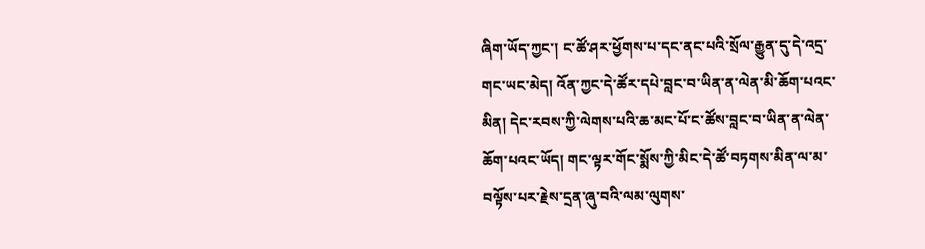ཞིག་ཡོད་ཀྱང་། ང་ཚོ་ཤར་ཕྱོགས་པ་དང་ནང་པའི་སྲོལ་རྒྱུན་དུ་དེ་འདྲ་གང་ཡང་མེད། འོན་ཀྱང་དེ་ཚོར་དཔེ་བླང་བ་ཡིན་ན་ལེན་མི་ཆོག་པའང་མིན། དེང་རབས་ཀྱི་ལེགས་པའི་ཆ་མང་པོ་ང་ཚོས་བླང་བ་ཡིན་ན་ལེན་ཆོག་པའང་ཡོད། གང་ལྟར་གོང་སྨོས་ཀྱི་མིང་དེ་ཚོ་བཏགས་མིན་ལ་མ་བལྟོས་པར་རྗེས་དྲན་ཞུ་བའི་ལམ་ལུགས་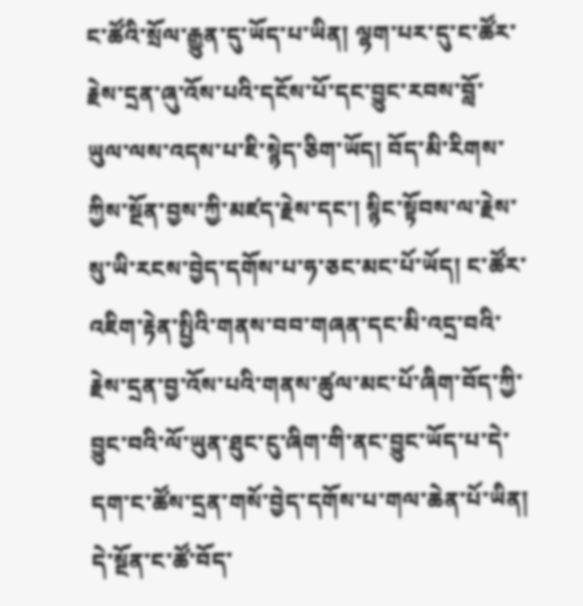ང་ཚོའི་སྲོལ་རྒྱུན་དུ་ཡོད་པ་ཡིན། ལྷག་པར་དུ་ང་ཚོར་རྗེས་དྲན་ཞུ་འོས་པའི་དངོས་པོ་དང་བྱུང་རབས་བློ་ཡུལ་ལས་འདས་པ་ཇི་སྙེད་ཅིག་ཡོད། བོད་མི་རིགས་ཀྱིས་སྔོན་བྱས་ཀྱི་མཛད་རྗེས་དང་། སྙིང་སྟོབས་ལ་རྗེས་སུ་ཡི་རངས་བྱེད་དགོས་པ་ཧ་ཅང་མང་པོ་ཡོད། ང་ཚོར་འཇིག་རྟེན་སྤྱིའི་གནས་བབ་གཞན་དང་མི་འདྲ་བའི་རྗེས་དྲན་བྱ་འོས་པའི་གནས་ཚུལ་མང་པོ་ཞིག་བོད་ཀྱི་བྱུང་བའི་ལོ་ཡུན་ཐུང་ངུ་ཞིག་གི་ནང་བྱུང་ཡོད་པ་དེ་དག་ང་ཚོས་དྲན་གསོ་བྱེད་དགོས་པ་གལ་ཆེན་པོ་ཡིན། དེ་སྔོན་ང་ཚོ་བོད་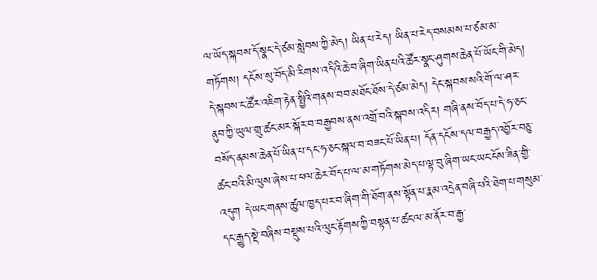ལ་ཡོད་སྐབས་དོ་སྣང་དེ་ཙམ་སླེབས་ཀྱི་མེད། ཡིན་པ་རེད། ཡིན་པ་རེད་བསམས་པ་ཙམ་མ་གཏོགས། དངོས་སུ་བོད་མི་རིགས་འདིའི་ཆེ་བ་ཞིག་ཡིན་པའི་ཚོར་སྣང་ཤུགས་ཆེན་པོ་ཡོང་གི་མེད། དེ་སྐབས་ང་ཚོར་འཇིག་རྟེན་སྤྱིའི་གནས་བབ་མཐོང་ཐོས་དེ་ཙམ་མེད། དེང་སྐབས་སའི་གོ་ལ་ཤར་ནུབ་ཀྱི་ཡུལ་གྲུ་ཚང་མར་སྐོར་བ་བརྒྱབས་ནས་འགྲོ་བའི་སྐབས་འདིར། གཞི་ནས་བོད་པ་དེ་ཧ་ཅང་བསོད་ནམས་ཆེན་པོ་ཡིན་པ་དང་ཧ་ཅང་སྐལ་བ་བཟང་པོ་ཡིན་པ། དོན་དངོས་དལ་བརྒྱད་འབྱོར་བཅུ་ཚང་བའི་མི་ལུས་ཞེས་པ་ཕལ་ཆེར་བོད་པ་ལ་མ་གཏོགས་མེད་པ་ལྟ་བུ་ཞིག་ཡང་ཡང་ངོས་ཟིན་གྱི་འདུག དེ་ཡང་གནས་ཚུལ་ཁྱད་པར་བ་ཞིག་གི་ཐོག་ནས་སྟོན་པ་རྣམ་འདྲེན་བཞི་པའི་ཐེག་པ་གསུམ་དང་རྒྱུད་སྡེ་བཞིས་བསྡུས་པའི་ལུང་རྟོགས་ཀྱི་བསྟན་པ་ཚང་ལ་མ་ནོར་བ་རྒྱ་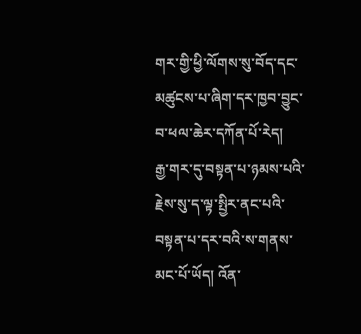གར་གྱི་ཕྱི་ལོགས་སུ་བོད་དང་མཚུངས་པ་ཞིག་དར་ཁྱབ་བྱུང་བ་ཕལ་ཆེར་དཀོན་པོ་རེད།
རྒྱ་གར་དུ་བསྟན་པ་ཉམས་པའི་རྗེས་སུ་ད་ལྟ་སྤྱིར་ནང་པའི་བསྟན་པ་དར་བའི་ས་གནས་མང་པོ་ཡོད། འོན་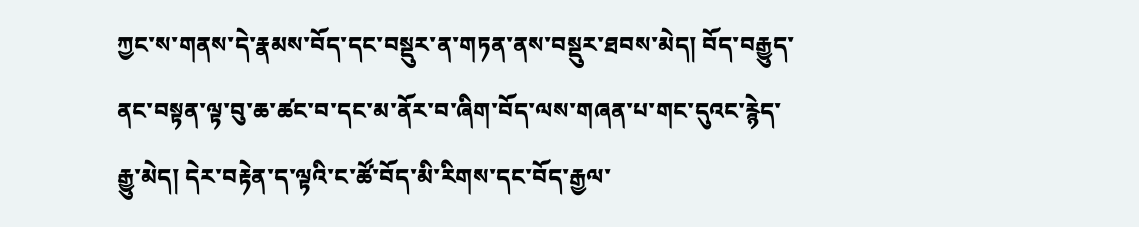ཀྱང་ས་གནས་དེ་རྣམས་བོད་དང་བསྡུར་ན་གཏན་ནས་བསྡུར་ཐབས་མེད། བོད་བརྒྱུད་ནང་བསྟན་ལྟ་བུ་ཆ་ཚང་བ་དང་མ་ནོར་བ་ཞིག་བོད་ལས་གཞན་པ་གང་དུའང་རྙེད་རྒྱུ་མེད། དེར་བརྟེན་ད་ལྟའི་ང་ཚོ་བོད་མི་རིགས་དང་བོད་རྒྱལ་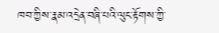ཁབ་ཀྱིས་རྣམ་འདྲེན་བཞི་པའི་ལུང་རྟོགས་ཀྱི་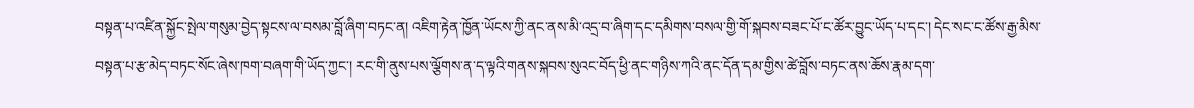བསྟན་པ་འཛིན་སྐྱོང་སྤེལ་གསུམ་བྱེད་སྟངས་ལ་བསམ་བློ་ཞིག་བཏང་ན། འཇིག་རྟེན་ཁྱོན་ཡོངས་ཀྱི་ནང་ནས་མི་འདྲ་བ་ཞིག་དང་དམིགས་བསལ་གྱི་གོ་སྐབས་བཟང་པོ་ང་ཚོར་བྱུང་ཡོད་པ་དང་། དེང་སང་ང་ཚོས་རྒྱ་མིས་བསྟན་པ་རྩ་མེད་བཏང་སོང་ཞེས་ཁག་བཞག་གི་ཡོད་ཀྱང་། རང་གི་ནུས་པས་ལྕོགས་ན་ད་ལྟའི་གནས་སྐབས་སུའང་བོད་ཕྱི་ནང་གཉིས་ཀའི་ནང་དོན་དམ་གྱིས་ཚེ་བློས་བཏང་ནས་ཆོས་རྣམ་དག་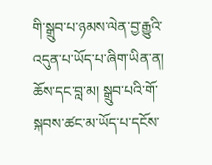གི་སྒྲུབ་པ་ཉམས་ལེན་བྱ་རྒྱུའི་འདུན་པ་ཡོད་པ་ཞིག་ཡིན་ན། ཆོས་དང་བླ་མ། སྒྲུབ་པའི་གོ་སྐབས་ཚང་མ་ཡོད་པ་དངོས་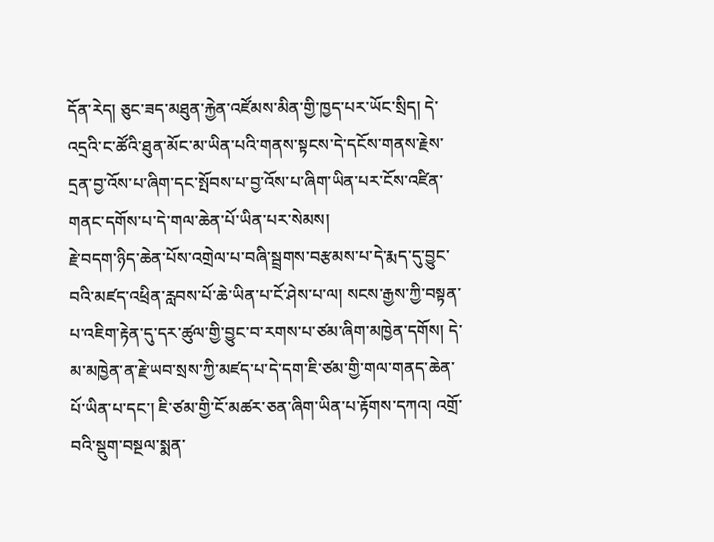དོན་རེད། ཅུང་ཟད་མཐུན་རྐྱེན་འཛོམས་མིན་གྱི་ཁྱད་པར་ཡོང་སྲིད། དེ་འདྲའི་ང་ཚོའི་ཐུན་མོང་མ་ཡིན་པའི་གནས་སྟངས་དེ་དངོས་གནས་རྗེས་དྲན་བྱ་འོས་པ་ཞིག་དང་སྤོབས་པ་བྱ་འོས་པ་ཞིག་ཡིན་པར་ངོས་འཛིན་གནང་དགོས་པ་དེ་གལ་ཆེན་པོ་ཡིན་པར་སེམས།
རྗེ་བདག་ཉིད་ཆེན་པོས་འགྲེལ་པ་བཞི་སྦྲགས་བརྩམས་པ་དེ་རྨད་དུ་བྱུང་བའི་མཛད་འཕྲིན་རླབས་པོ་ཆེ་ཡིན་པ་ངོ་ཤེས་པ་ལ། སངས་རྒྱས་ཀྱི་བསྟན་པ་འཇིག་རྟེན་དུ་དར་ཚུལ་གྱི་བྱུང་བ་རགས་པ་ཙམ་ཞིག་མཁྱེན་དགོས། དེ་མ་མཁྱེན་ན་རྗེ་ཡབ་སྲས་ཀྱི་མཛད་པ་དེ་དག་ཇི་ཙམ་གྱི་གལ་གནད་ཆེན་པོ་ཡིན་པ་དང་། ཇི་ཙམ་གྱི་ངོ་མཚར་ཅན་ཞིག་ཡིན་པ་རྟོགས་དཀའ། འགྲོ་བའི་སྡུག་བསྔལ་སྨན་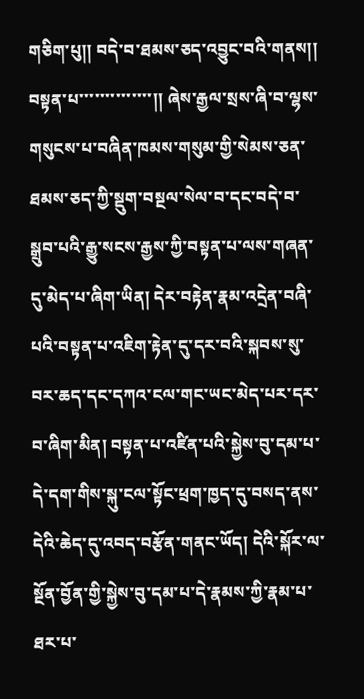གཅིག་པུ།། བདེ་བ་ཐམས་ཅད་འབྱུང་བའི་གནས།། བསྟན་པ་་་་་་་་་་་་་་།། ཞེས་རྒྱལ་སྲས་ཞི་བ་ལྷས་གསུངས་པ་བཞིན་ཁམས་གསུམ་གྱི་སེམས་ཅན་ཐམས་ཅད་ཀྱི་སྡུག་བསྔལ་སེལ་བ་དང་བདེ་བ་སྒྲུབ་པའི་རྒྱུ་སངས་རྒྱས་ཀྱི་བསྟན་པ་ལས་གཞན་དུ་མེད་པ་ཞིག་ཡིན། དེར་བརྟེན་རྣམ་འདྲེན་བཞི་པའི་བསྟན་པ་འཇིག་རྟེན་དུ་དར་བའི་སྐབས་སུ་བར་ཆད་དང་དཀའ་ངལ་གང་ཡང་མེད་པར་དར་བ་ཞིག་མིན། བསྟན་པ་འཛིན་པའི་སྐྱེས་བུ་དམ་པ་དེ་དག་གིས་སྐུ་ངལ་སྟོང་ཕྲག་ཁྱད་དུ་བསད་ནས་དེའི་ཆེད་དུ་འབད་བརྩོན་གནང་ཡོད། དེའི་སྐོར་ལ་སྔོན་བྱོན་གྱི་སྐྱེས་བུ་དམ་པ་དེ་རྣམས་ཀྱི་རྣམ་པ་ཐར་པ་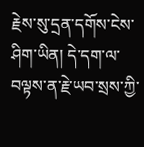རྗེས་སུ་དྲན་དགོས་ངེས་ཤིག་ཡིན། དེ་དག་ལ་བལྟས་ན་རྗེ་ཡབ་སྲས་ཀྱི་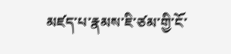མཛད་པ་རྣམས་ཇི་ཙམ་གྱི་ངོ་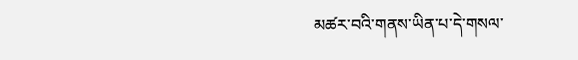མཚར་བའི་གནས་ཡིན་པ་དེ་གསལ་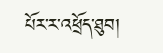པོར་ར་འཕྲོད་ཐུབ།